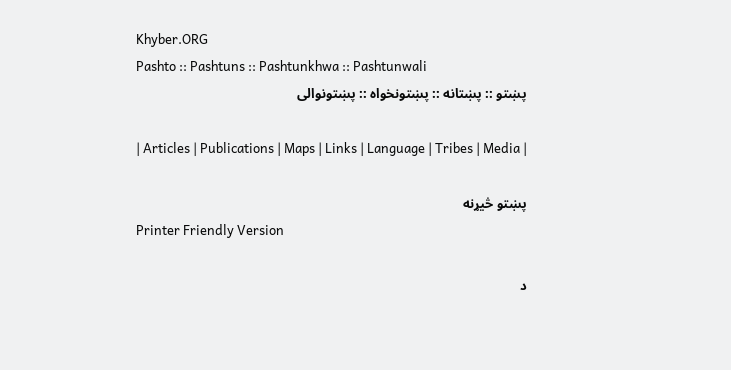Khyber.ORG
Pashto :: Pashtuns :: Pashtunkhwa :: Pashtunwali
پښتو :: پښتانه :: پښتونخواه :: پښتونوالی

| Articles | Publications | Maps | Links | Language | Tribes | Media |

پښتو څيړنه
Printer Friendly Version

د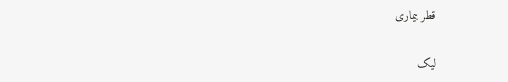قطر بيمارى

ليک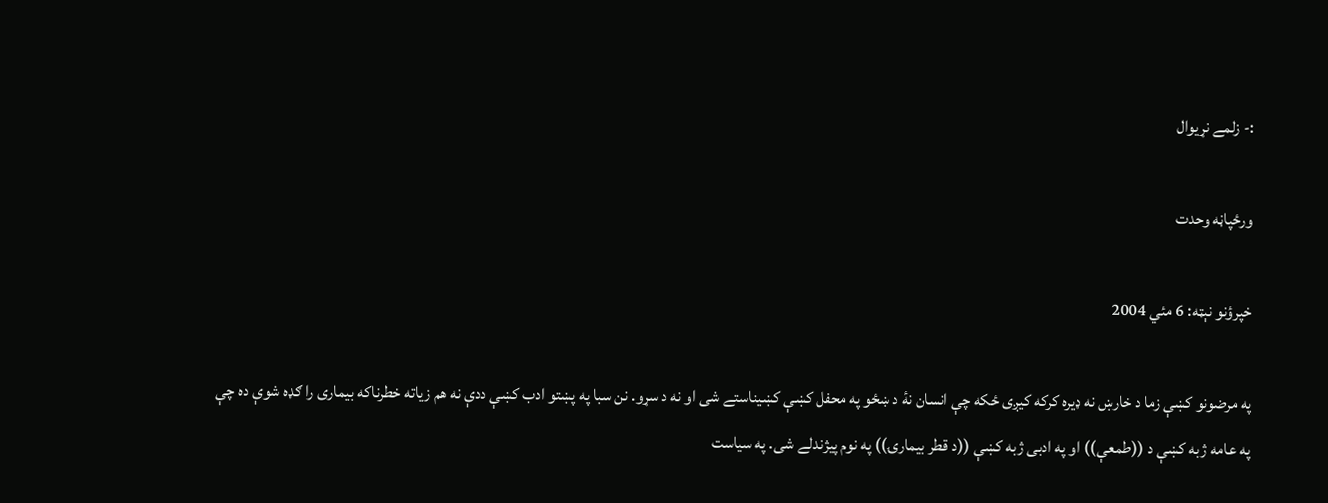:- زلمے نړيوال

ورځپاڼه وحدت

خپرؤنو نېټه: 6 مئي 2004

په مرضونو کښې زما د خارښ نه ډيره کرکه کيږى ځکه چې انسان نۀ د ښځو په محفل کښې کښيناستے شى او نه د سړو. نن سبا په پښتو ادب کښې ددې نه هم زياته خطرناکه بيمارى را ګډه شوې ده چې په عامه ژبه کښې د ((طمعې)) او په ادبى ژبه کښې ((د قطر بيمارۍ)) په نوم پيژندلے شى. په سياست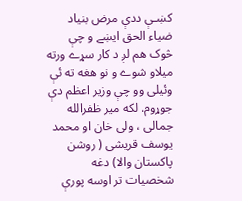کښـې ددې مرض بنياد ضياء الحق ايښے و چې څوک هم لږ د کار سړے ورته ميلاو شوے و نو هغه ته ئې وئيلى وو چې وزير اعظم دې جوړوم. لکه مير ظفرالله جمالى ، ولى خان او محمد يوسف قريشى ( روشن پاکستان والا) دغه شخصيات تر اوسه پورې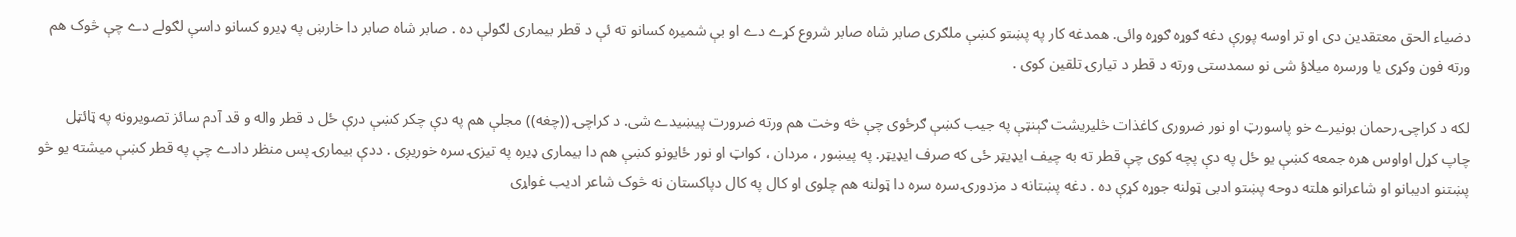دضياء الحق معتقدين دى او تر اوسه پورې دغه ګوړه ګوړه وائى. همدغه کار په پښتو کښې ملګرى صابر شاه صابر شروع کړے دے او بې شميره کسانو ته ئې د قطر بيمارى لګولې ده . صابر شاه صابر دا خارښ په ډيرو کسانو داسې لګولے دے چې څوک هم ورته فون وکړى يا ورسره ميلاؤ شى نو سمدستى ورته د قطر د تيارۍ تلقين کوى .

لکه د کراچۍ رحمان بونيرے خو پاسورټ او نور ضرورى کاغذات څليريشت ګېنټې په جيب کښې ګرځوى چې څه وخت هم ورته ضرورت پيښيدے شى. د کراچۍ ((چغه)) مجلې هم په دې چکر کښې درې ځل د قطر واله و قد آدم سائز تصويرونه په ټائټل چاپ کړل اواوس هره جمعه کښې يو ځل په دې پچه کوى چې قطر ته به چيف ايډيټر ځى که صرف ايډيټر. په پيښور ، مردان ، کواټ او نور ځايونو کښې هم دا بيمارى ډيره په تيزۍ سره خوريږى . ددې بيمارۍ پس منظر دادے چې په قطر کښې ميشته يو څو پښتنو اديبانو او شاعرانو هلته دوحه پښتو ادبى ټولنه جوړه کړې ده . دغه پښتانه د مزدورۍ سره سره دا ټولنه هم چلوى او کال په کال دپاکستان نه څوک شاعر اديب غواړى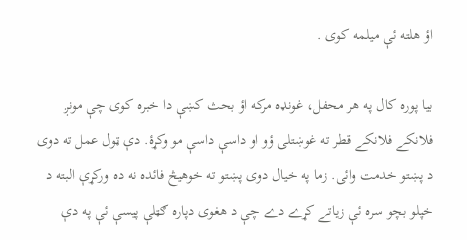اؤ هلته ئې ميلمه کوى .

بيا پوره کال په هر محفل، غونډه مرکه اؤ بحث کښې دا خبره کوى چې مونږ فلانکے فلانکے قطر ته غوښتلى ؤو او داسې داسې مو وکړۀ. دې ټول عمل ته دوى د پښتو خدمت وائى. زما په خيال دوى پښتو ته خوهيڅ فائده نه ده ورکړې البته د خپلو بچو سره ئې زياتے کړے دے چې د هغوى دپاره ګټلې پيسې ئې په دې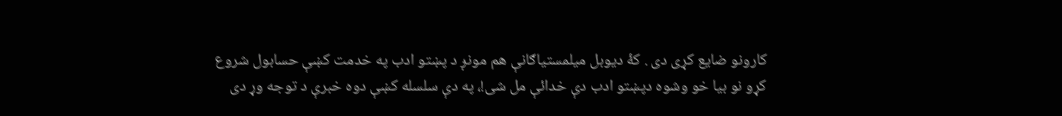کارونو ضايع کړى دى . کۀ ديوبل ميلمستياګانې هم مونږ د پښتو ادب په خدمت کښې حسابول شروع کړو نو بيا خو وشوه دپښتو ادب دې خدائې مل شى!، په دې سلسله کښې دوه خبرې د توجه وړ دى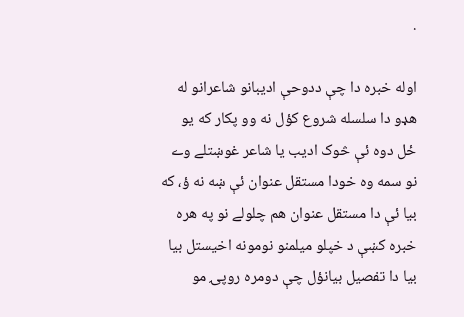.

اوله خبره دا چې ددوحې اديبانو شاعرانو له هډو دا سلسله شروع کؤل نه وو پکار که يو ځل دوه ئې څوک اديب يا شاعر غوښتلے وے نو سمه وه خودا مستقل عنوان ئې ښه نه ؤ، که بيا ئې دا مستقل عنوان هم چلولے نو په هره خبره کښې د خپلو ميلمنو نومونه اخيستل بيا بيا دا تفصيل بيانؤل چې دومره روپۍ مو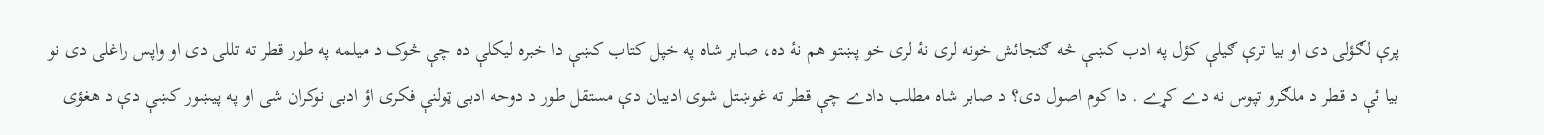پرې لګؤلى دى او بيا ترې ګيلې کؤل په ادب کښې څه ګنجائش خونه لرى نۀ لرى خو پښتو هم نۀ ده، صابر شاه په خپل کتاب کښې دا خبره ليکلې ده چې څوک د ميلمه په طور قطر ته تللى دى او واپس راغلى دى نو بيا ئې د قطر د ملګرو تپوس نه دے کړے . دا کوم اصول دى؟ د صابر شاه مطلب دادے چې قطر ته غوښتل شوى اديبان دې مستقل طور د دوحه ادبى ټولنې فکرى اؤ ادبى نوکران شى او په پيښور کښې دې د هغؤى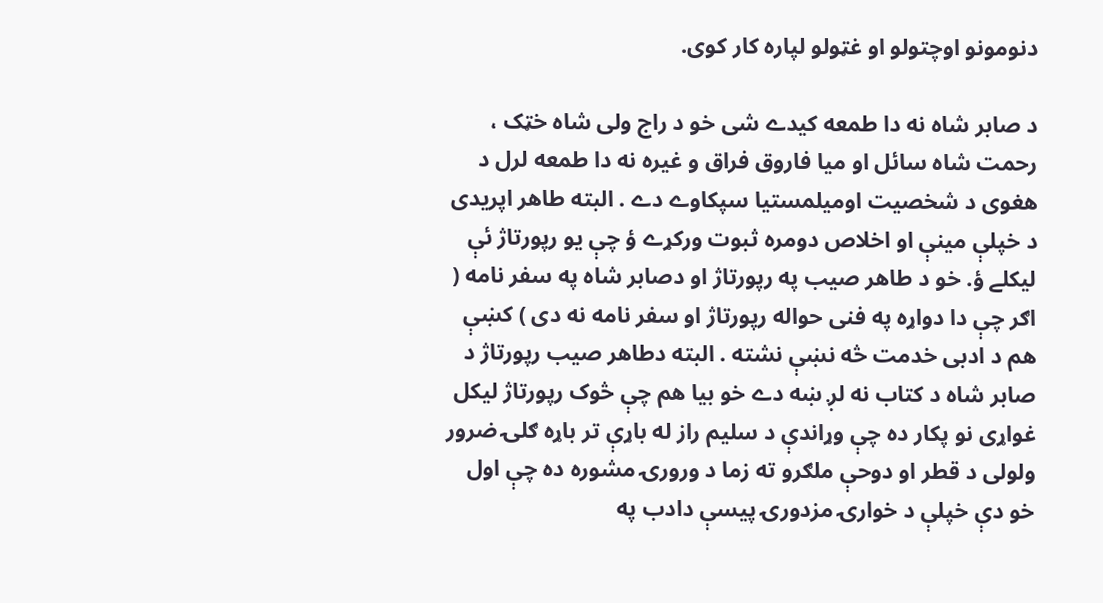دنومونو اوچتولو او غټولو لپاره کار کوى.

د صابر شاه نه دا طمعه کيدے شى خو د راج ولى شاه خټک ، رحمت شاه سائل او ميا فاروق فراق و غيره نه دا طمعه لرل د هغوى د شخصيت اوميلمستيا سپکاوے دے . البته طاهر اپريدى د خپلې مينې او اخلاص دومره ثبوت ورکړے ؤ چې يو رپورتاژ ئې ليکلے ؤ. خو د طاهر صيب په رپورتاژ او دصابر شاه په سفر نامه ( اګر چې دا دواړه په فنى حواله رپورتاژ او سفر نامه نه دى ) کښې هم د ادبى خدمت څه نښې نشته . البته دطاهر صيب رپورتاژ د صابر شاه د کتاب نه لږ ښه دے خو بيا هم چې څوک رپورتاژ ليکل غواړى نو پکار ده چې وړاندې د سليم راز له باړې تر باړه ګلۍ ضرور ولولى د قطر او دوحې ملګرو ته زما د ورورۍ مشوره ده چې اول خو دې خپلې د خوارۍ مزدورۍ پيسې دادب په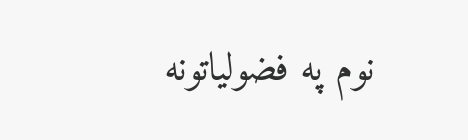نوم په فضولياتونه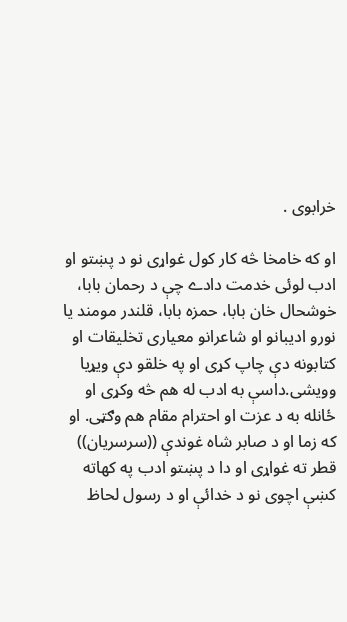خرابوى .

او که خامخا څه کار کول غواړى نو د پښتو او ادب لوئى خدمت دادے چې د رحمان بابا، خوشحال خان بابا، حمزه بابا، قلندر مومند يا نورو اديبانو او شاعرانو معيارى تخليقات او کتابونه دې چاپ کړى او په خلقو دې ويړيا وويشى.داسې به ادب له هم څه وکړى او ځانله به د عزت او احترام مقام هم وګټى. او که زما او د صابر شاه غوندې ((سرسريان)) قطر ته غواړى او دا د پښتو ادب په کهاته کښې اچوى نو د خدائې او د رسول لحاظ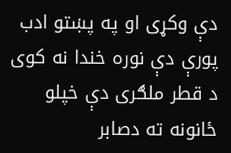دې وکړى او په پښتو ادب پورې دې نوره خندا نه کوى د قطر ملګرى دې خپلو ځانونه ته دصابر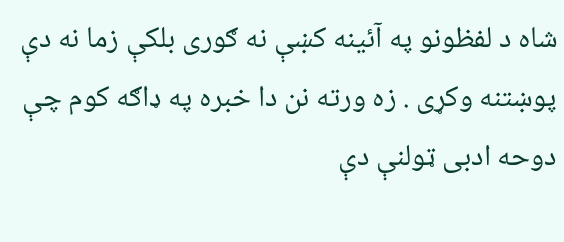شاه د لفظونو په آئينه کښې نه ګورى بلکې زما نه دې پوښتنه وکړى . زه ورته نن دا خبره په ډاګه کوم چې دوحه ادبى ټولنې دې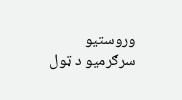وروستيو سرګرميو د ټول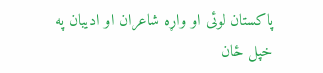پاکستان لوئى او واړه شاعران او اديبان په خپل ځان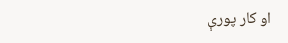او کار پورې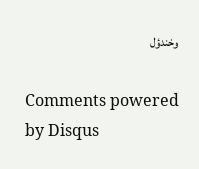وخندؤل

Comments powered by Disqus